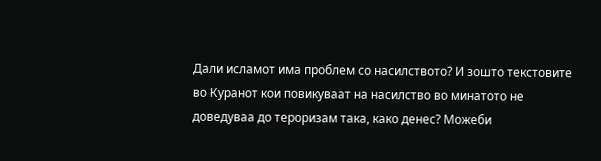Дали исламот има проблем со насилството? И зошто текстовите во Куранот кои повикуваат на насилство во минатото не доведуваа до тероризам така, како денес? Можеби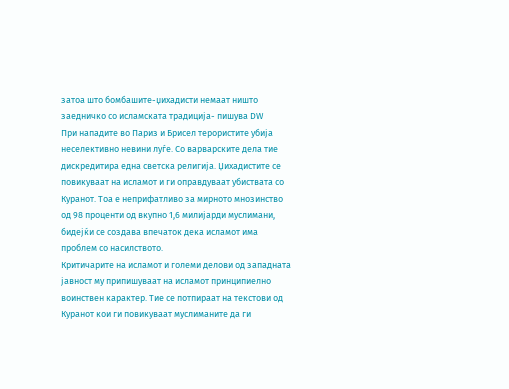затоа што бомбашите-џихадисти немаат ништо заедничко со исламската традиција- пишува DW
При нападите во Париз и Брисел терористите убија неселективно невини луѓе. Со варварските дела тие дискредитира една светска религија. Џихадистите се повикуваат на исламот и ги оправдуваат убиствата со Куранот. Тоа е неприфатливо за мирното мнозинство од 98 проценти од вкупно 1,6 милијарди муслимани, бидејќи се создава впечаток дека исламот има проблем со насилството.
Критичарите на исламот и големи делови од западната јавност му припишуваат на исламот принципиелно воинствен карактер. Тие се потпираат на текстови од Куранот кои ги повикуваат муслиманите да ги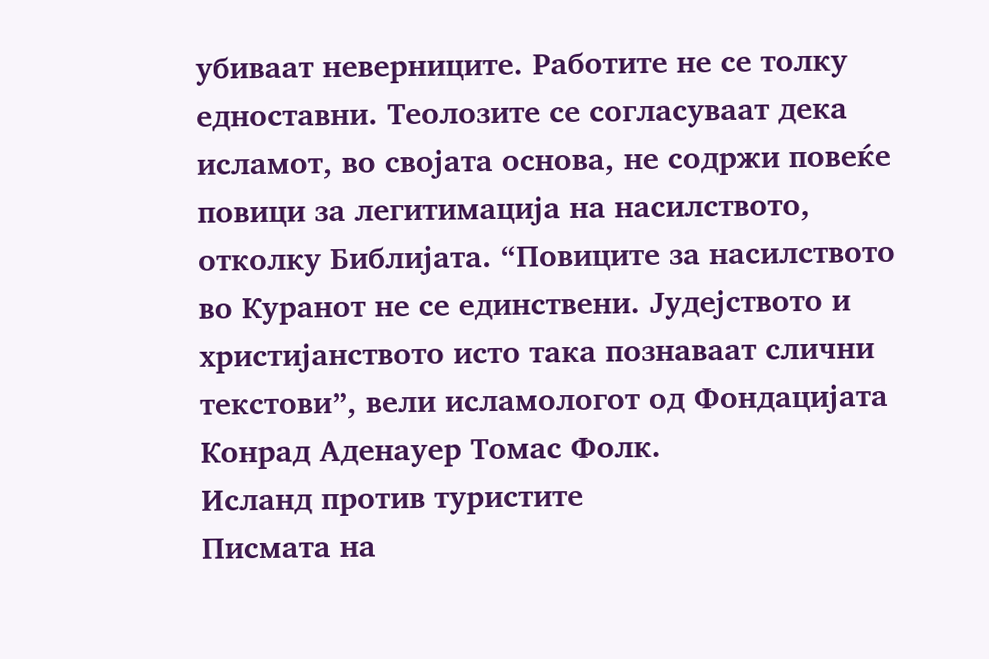убиваат неверниците. Работите не се толку едноставни. Теолозите се согласуваат дека исламот, во својата основа, не содржи повеќе повици за легитимација на насилството, отколку Библијата. “Повиците за насилството во Куранот не се единствени. Јудејството и христијанството исто така познаваат слични текстови”, вели исламологот од Фондацијата Конрад Аденауер Томас Фолк.
Исланд против туристите
Писмата на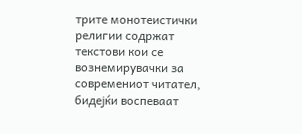трите монотеистички религии содржат текстови кои се вознемирувачки за современиот читател, бидејќи воспеваат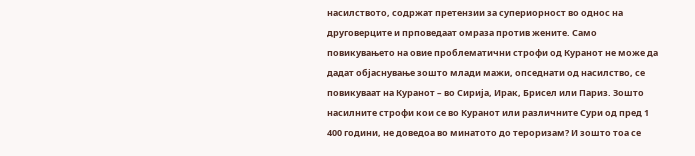насилството, содржат претензии за супериорност во однос на друговерците и прповедаат омраза против жените. Само повикувањето на овие проблематични строфи од Куранот не може да дадат објаснување зошто млади мажи, опседнати од насилство, се повикуваат на Куранот – во Сирија, Ирак, Брисел или Париз. Зошто насилните строфи кои се во Куранот или различните Сури од пред 1 400 години, не доведоа во минатото до тероризам? И зошто тоа се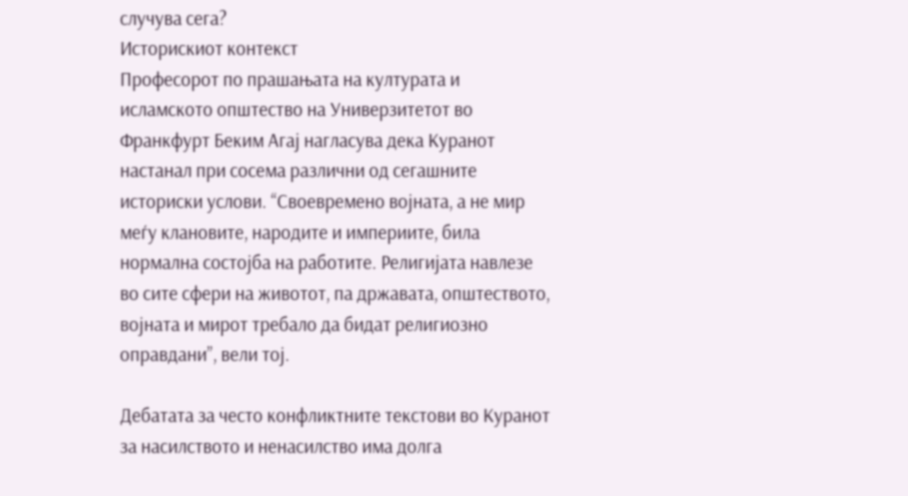случува сега?
Историскиот контекст
Професорот по прашањата на културата и исламското општество на Универзитетот во Франкфурт Беким Агај нагласува дека Куранот настанал при сосема различни од сегашните историски услови. “Своевремено војната, а не мир меѓу клановите, народите и империите, била нормална состојба на работите. Религијата навлезе во сите сфери на животот, па државата, општеството, војната и мирот требало да бидат религиозно оправдани”, вели тој.

Дебатата за често конфликтните текстови во Куранот за насилството и ненасилство има долга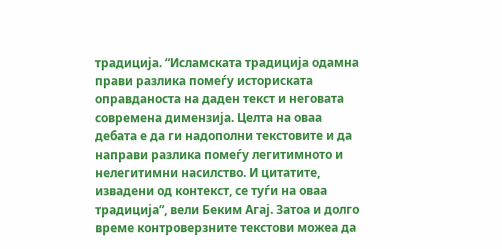традиција. “Исламската традиција одамна прави разлика помеѓу историската оправданоста на даден текст и неговата современа димензија. Целта на оваа дебата е да ги надополни текстовите и да направи разлика помеѓу легитимното и нелегитимни насилство. И цитатите, извадени од контекст, се туѓи на оваа традиција”, вели Беким Агај. Затоа и долго време контроверзните текстови можеа да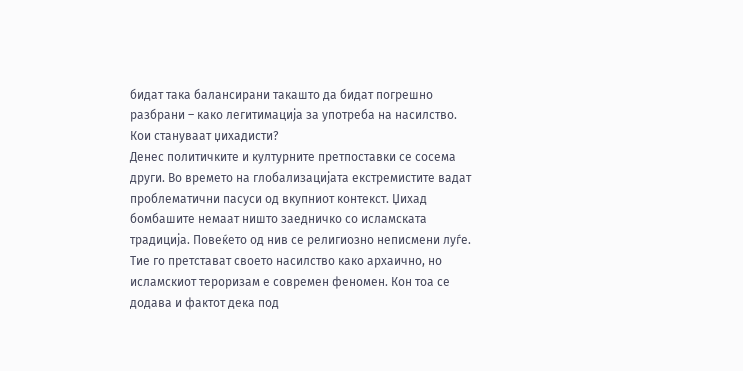бидат така балансирани такашто да бидат погрешно разбрани – како легитимација за употреба на насилство.
Кои стануваат џихадисти?
Денес политичките и културните претпоставки се сосема други. Во времето на глобализацијата екстремистите вадат проблематични пасуси од вкупниот контекст. Џихад бомбашите немаат ништо заедничко со исламската традиција. Повеќето од нив се религиозно неписмени луѓе. Тие го претстават своето насилство како архаично, но исламскиот тероризам е современ феномен. Кон тоа се додава и фактот дека под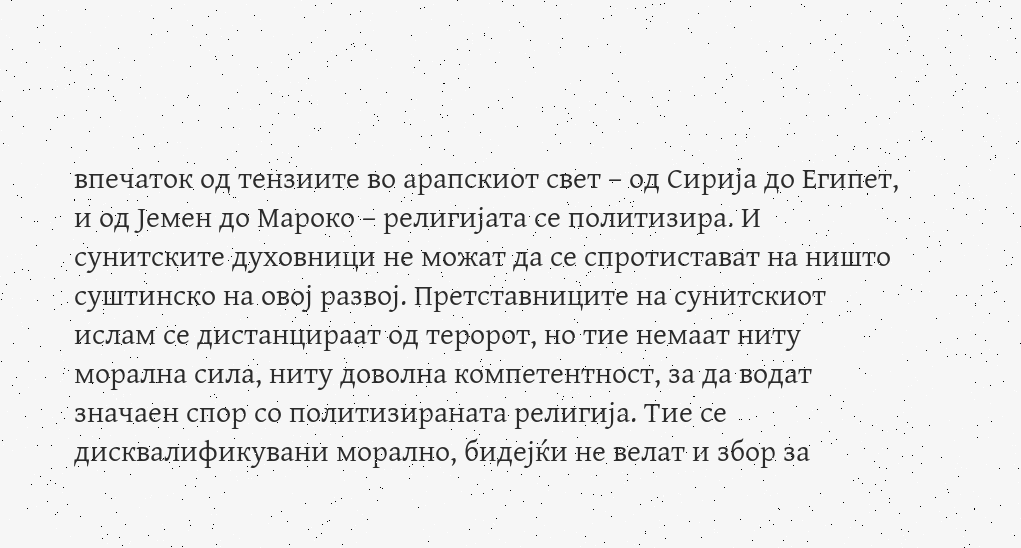впечаток од тензиите во арапскиот свет – од Сирија до Египет, и од Јемен до Мароко – религијата се политизира. И сунитските духовници не можат да се спротистават на ништо суштинско на овој развој. Претставниците на сунитскиот ислам се дистанцираат од теророт, но тие немаат ниту морална сила, ниту доволна компетентност, за да водат значаен спор со политизираната религија. Тие се дисквалификувани морално, бидејќи не велат и збор за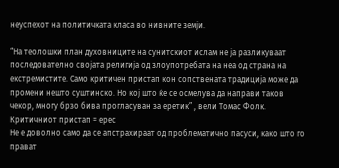неуспехот на политичката класа во нивните земји.

“На теолошки план духовниците на сунитскиот ислам не ја разликуваат последователно својата религија од злоупотребата на неа од страна на екстремистите. Само критичен пристап кон сопствената традиција може да промени нешто суштинско. Но кој што ќе се осмелува да направи таков чекор, многу брзо бива прогласуван за еретик” , вели Томас Фолк.
Критичниот пристап = ерес
Не е доволно само да се апстрахираат од проблематично пасуси, како што го прават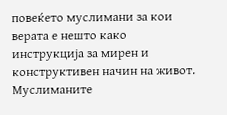повеќето муслимани за кои верата е нешто како инструкција за мирен и конструктивен начин на живот. Муслиманите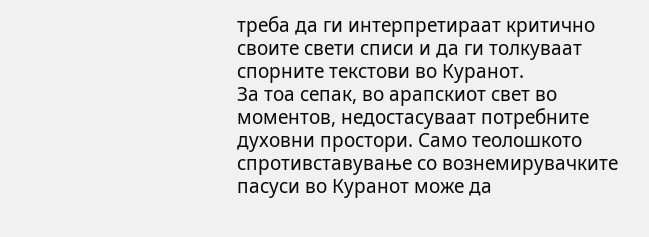треба да ги интерпретираат критично своите свети списи и да ги толкуваат спорните текстови во Куранот.
За тоа сепак, во арапскиот свет во моментов, недостасуваат потребните духовни простори. Само теолошкото спротивставување со вознемирувачките пасуси во Куранот може да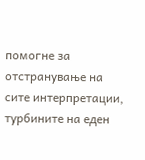помогне за отстранување на сите интерпретации, турбините на еден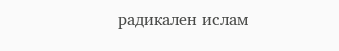радикален ислам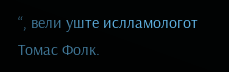“, вели уште ислламологот Томас Фолк.